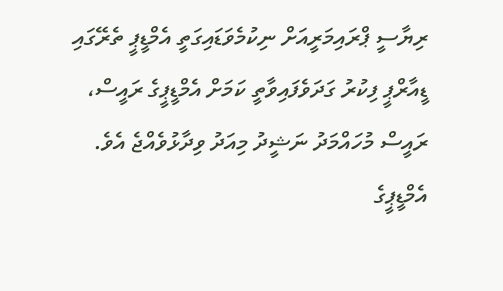ރިޔާސީ ޕްރައިމަރީއަށް ނިކުމެވަޑައިގަތީ އެމްޑީޕީ ތެރޭގައި ޑީއާރްޕީ ފިކުރު ގަދަވެފައިވާތީ ކަމަށް އެމްޑީޕީގެ ރައީސް، ރައީސް މުހައްމަދު ނަޝީދު މިއަދު ވިދާޅުވެއްޖެ އެވެ.
އެމްޑީޕީގެ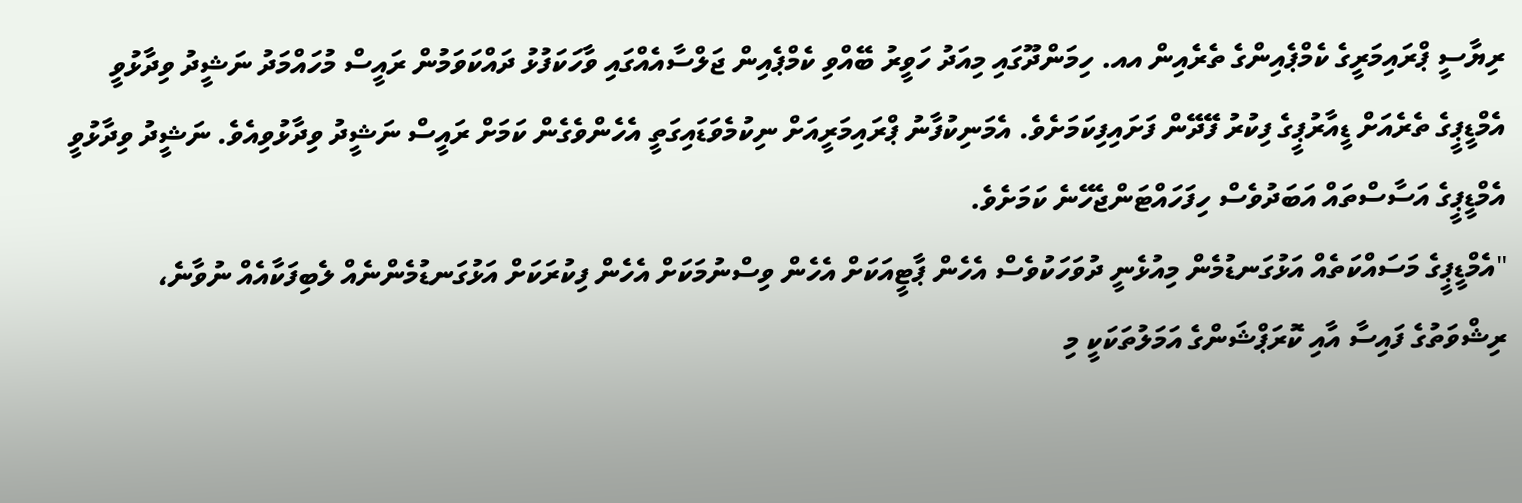ރިޔާސީ ޕްރައިމަރީގެ ކެމްޕެއިންގެ ތެރެއިން އއ. ހިމަންދޫގައި މިއަދު ހަވީރު ބޭއްވި ކެމްޕެއިން ޖަލްސާއެއްގައި ވާހަކަފުޅު ދައްކަވަމުން ރައީސް މުހައްމަދު ނަޝީދު ވިދާޅުވީ އެމްޑީޕީގެ ތެރެއަށް ޑީއާރުޕީގެ ފިކުރު ފޭދޭން ފަށައިފިކަމަށެވެ. އެމަނިކުފާނު ޕްރައިމަރީއަށް ނިކުމެވަޑައިގަތީ އެހެންވެގެން ކަމަށް ރައީސް ނަޝީދު ވިދާޅުވިއެވެ. ނަޝީދު ވިދާޅުވީ އެމްޑީޕީގެ އަސާސްތައް އަބަދުވެސް ހިފަހައްޓަންޖެހޭނެ ކަމަށެވެ.
"އެމްޑީޕީގެ މަސައްކަތެއް އަޅުގަނޑުމެން މިއުޅެނީ ދުވަހަކުވެސް އެހެން ޕާޓީއަކަށް އެހެން ވިސްނުމަކަށް އެހެން ފިކުރަކަށް އަޅުގަނޑުމެންނެއް ލެބިފަކާއެއް ނުވާނެ، ރިޝްވަތުގެ ފައިސާ އާއި ކޮރަޕްޝަންގެ އަމަލުތަކަކީ މި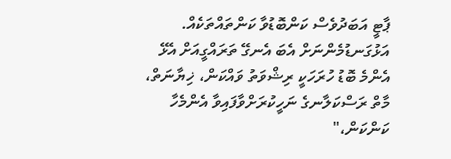ޕާޓީ އަބަދުވެސް ކަންބޮޑުވާ ކަންތައްތަކެއް. އަޅުގަނޑުމެންނަށް އެބަ އެނގޭ ތަރައްގީއަށް އެޅޭ އެންމެ ބޮޑު ހުރަހަކީ ރިޝްވަތު ވައްކަން، ޚިޔާނަތް، މާތް ރަސްކަލާނގެ ނަހީކުރަށްވާފައިވާ އެންމެހާ ކަންކަން،"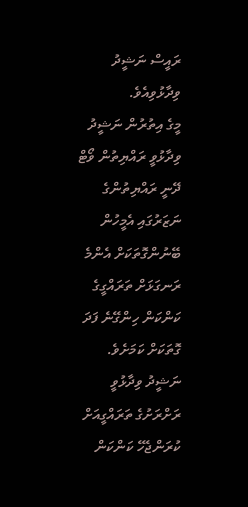ރައީސް ނަޝީދު ވިދާޅުވިއެވެ.
މީގެ އިތުރުން ނަޝީދު ވިދާޅުވީ ރައްޔިތުން ވޯޓް ދޭނީ ރައްޔިތުންގެ ނަޒަރުގައި އެމީހުން ބޭނުންގޮތަކަށް އެންމެ ރަނގަޅަށް ތަރައްގީގެ ކަންކަން ހިންގޭނެ ފަދަ ގޮތަކަށް ކަމަށެވެ. ނަޝީދު ވިދާޅުވީ ރަށްރަށުގެ ތަރައްގީއަށް ކުރަންޖެހޭ ކަންކަން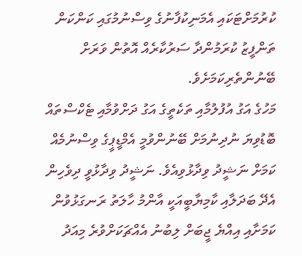ކުރުމަށްޓަކައި އެމަނިކުފާނުގެ ވިސްނުމުގައި ކަންކަން ތަންފީޒު ކުރަމުންދާ ސަރުކާރެއް އޮތުން ވަރަށް ބޭނުންތެރިކަމަށެވެ.
މަހުގެ އަގު އުފުލުމާއި ތަކެތީގެ އަގު ދަށްވުމާއި ޓެކްސްތައް ބޮޑުވިޔަ ނުދިނުމަށް ބޭނުންވުމީ އެމްޑީޕީގެ ވިސްނުމެއް ކަމަށް ނަޝީދު ވިދާޅުވިއެވެ. ނަޝީދު ވިދާޅުވީ ދިވެހިން އެދޭ ބަދަލާއި ކާމިޔާބީއަކީ އާންމު ހާލަތު ރަނގަޅުވުން ކަމަށާއި އިއްޔެ ޖީބަށް ލިބުނު އެއްޗަކަށްވުރެ މިއަދު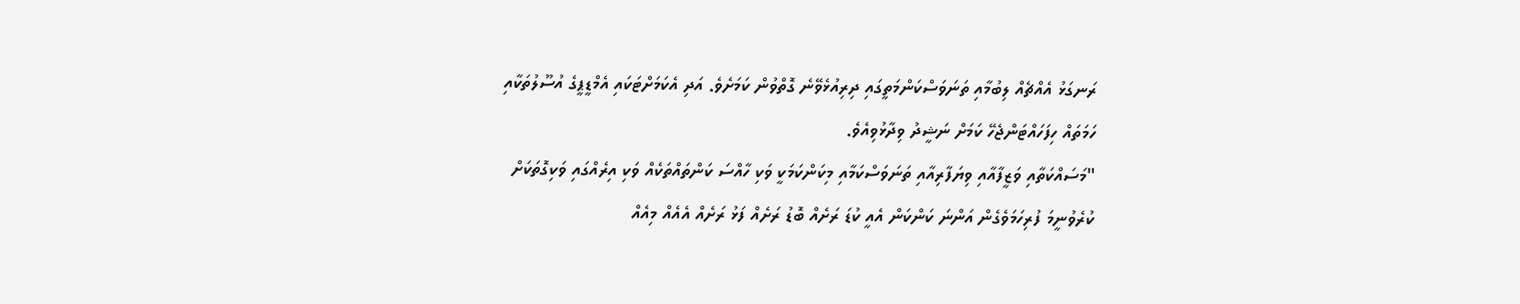ރަނގަޅު އެއްޗެއް ލިބުމާއި ތަނަވަސްކަންމަތީގައި ދިރިއުޅެވޭނެ ގޮތްވުން ކަމަށެވެ. އަދި އެކަމަށްޓަކައި އެމްޑީޕީގެ އުސޫލުތަކާއި ހަމަތައް ހިފަހައްޓަންޖެހޭ ކަމަށް ނަޝީދު ވިދާޅުވިއެވެ.
"މަސައްކަތާއި ވަޒީފާއާއި ވިޔަފާރިއާއި ތަނަވަސްކަމާއި މިކަންކަމަކީ ވަކި ހާއްސަ ކަންތައްތަކެއް ވަކި އިރެއްގައި ވަކިގޮތަކަށް ކުރެވުނީމަ ފުރިހަމަވެގެން އަންނަ ކަންކަން އެއީ ކުޑަ ރަށެއް ބޮޑު ރަށެއް ފަޅު ރަށެއް އެއެއް މިއެއް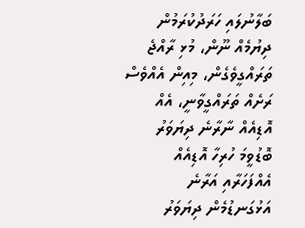ބަލާނުލައި ހަރަދުކުރަމުން ދިޔުމެއް ނޫން، މުޅި ރާއްޖެ ތަރައްގީވެގެން، މިއިން އެއްވެސް ރަށެއް ތަރައްގީވާނީ، އެއް އޮޑިއެއް ނާރާނެ ދިޔަވަރު ބޮޑުވީމަ ހުރިހާ އޮޑިއެއް އެއްފަހަރާއި އަރާނެ އަޅުގަނޑުމެން ދިޔަވަރު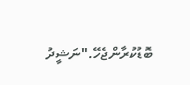ބޮޑުކުރާންޖެހޭ."ނަޝީދު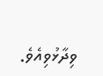ވިދާޅުވިއެވެ.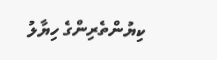ކިޔުންތެރިންގެ ހިޔާލު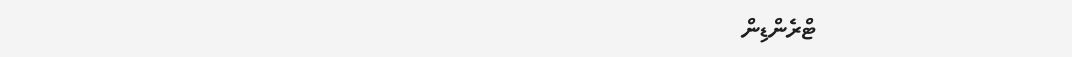ޓްރެންޑިން